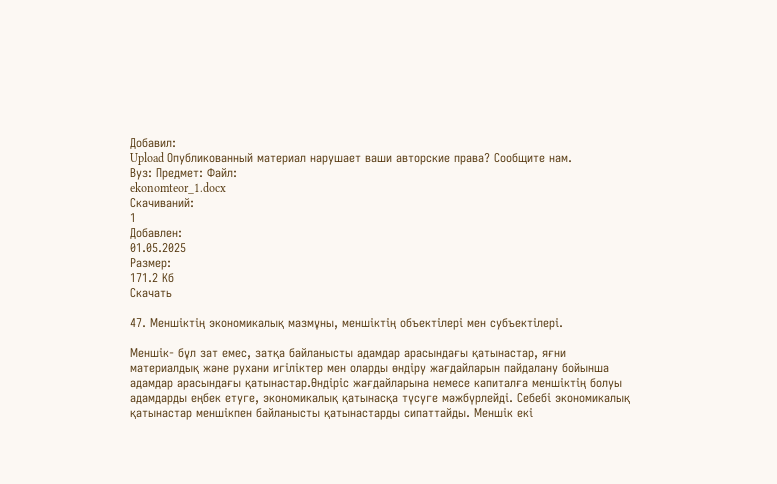Добавил:
Upload Опубликованный материал нарушает ваши авторские права? Сообщите нам.
Вуз: Предмет: Файл:
ekonomteor_1.docx
Скачиваний:
1
Добавлен:
01.05.2025
Размер:
171.2 Кб
Скачать

47. Меншіктің экономикалық мазмұны, меншіктің объектілері мен субъектілері.

Меншік- бұл зат емес, затқа байланысты адамдар арасындағы қатынастар, яғни материалдық және рухани игіліктер мен оларды өндіру жағдайларын пайдалану бойынша адамдар арасындағы қатынастар.Өндіріс жағдайларына немесе капиталға меншіктің болуы адамдарды еңбек етуге, экономикалық қатынасқа түсуге мәжбүрлейді. Себебі экономикалық қатынастар меншікпен байланысты қатынастарды сипаттайды. Меншік екі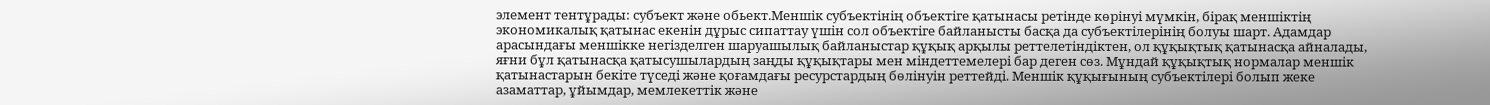элемент тентұрады: субъект және обьект.Меншік субъектінің объектіге қатынасы ретінде көрінуі мүмкін, бірақ меншіктің экономикалық қатынас екенін дұрыс сипаттау үшін сол объектіге байланысты басқа да субъектілерінің болуы шарт. Адамдар арасындағы меншікке негізделген шаруашылық байланыстар құқық арқылы реттелетіндіктен, ол құқықтық қатынасқа айналады, яғни бұл қатынасқа қатысушылардың заңды құқықтары мен міндеттемелері бар деген сөз. Мұндай құқықтық нормалар меншік қатынастарын бекіте түседі және қоғамдағы ресурстардың бөлінуін реттейді. Меншік құқығының субъектілері болып жеке азаматтар, ұйымдар, мемлекеттік және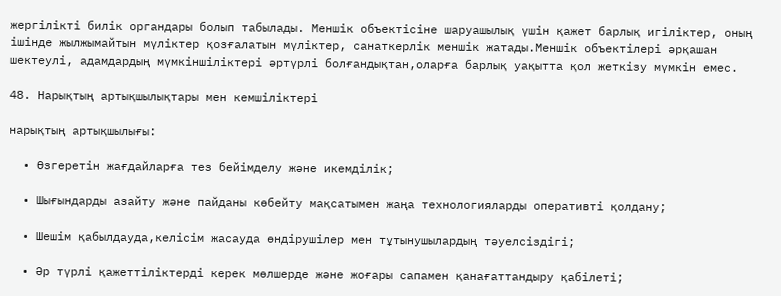жергілікті билік органдары болып табылады. Меншік объектісіне шаруашылық үшін қажет барлық игіліктер, оның ішінде жылжымайтын мүліктер қозғалатын мүліктер, санаткерлік меншік жатады.Меншік объектілері әрқашан шектеулі, адамдардың мүмкіншіліктері әртүрлі болғандықтан,оларға барлық уақытта қол жеткізу мүмкін емес.

48. Нарықтың артықшылықтары мен кемшіліктері

нарықтың артықшылығы:

  • Өзгеретін жағдайларға тез бейімделу және икемділік;

  • Шығындарды азайту және пайданы көбейту мақсатымен жаңа технологияларды оперативті қолдану;

  • Шешім қабылдауда,келісім жасауда өндірушілер мен тұтынушылардың тәуелсіздігі;

  • Әр түрлі қажеттіліктерді керек мөлшерде және жоғары сапамен қанағаттандыру қабілеті;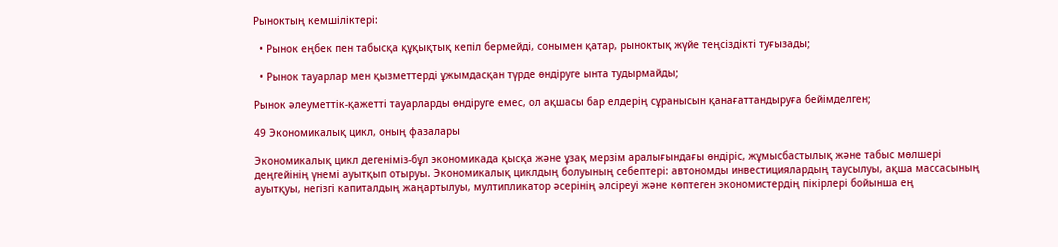Рыноктың кемшіліктері:

  • Рынок еңбек пен табысқа құқықтық кепіл бермейді, сонымен қатар, рыноктық жүйе теңсіздікті туғызады;

  • Рынок тауарлар мен қызметтерді ұжымдасқан түрде өндіруге ынта тудырмайды;

Рынок әлеуметтік-қажетті тауарларды өндіруге емес, ол ақшасы бар елдерің сұранысын қанағаттандыруға бейімделген;

49 Экономикалық цикл, оның фазалары

Экономикалық цикл дегеніміз-бұл экономикада қысқа және ұзақ мерзім аралығындағы өндіріс, жұмысбастылық және табыс мөлшері деңгейінің үнемі ауытқып отыруы. Экономикалық циклдың болуының себептері: автономды инвестициялардың таусылуы, ақша массасының ауытқуы, негізгі капиталдың жаңартылуы, мултипликатор әсерінің әлсіреуі және көптеген экономистердің пікірлері бойынша ең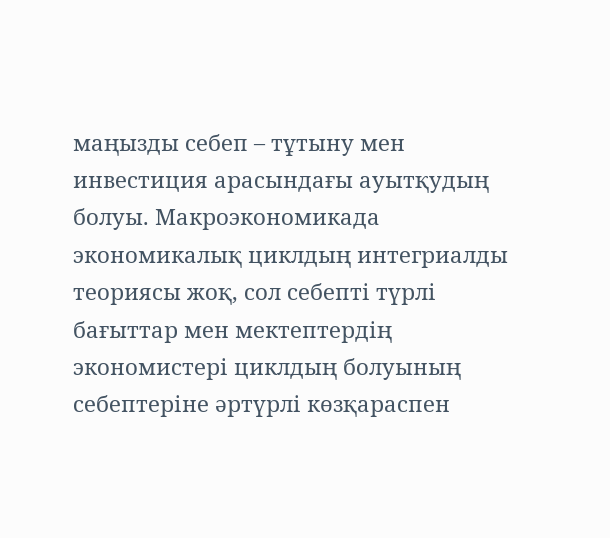маңызды себеп – тұтыну мен инвестиция арасындағы ауытқудың болуы. Макроэкономикада экономикалық циклдың интегриалды теориясы жоқ, сол себепті түрлі бағыттар мен мектептердің экономистері циклдың болуының себептеріне әртүрлі көзқараспен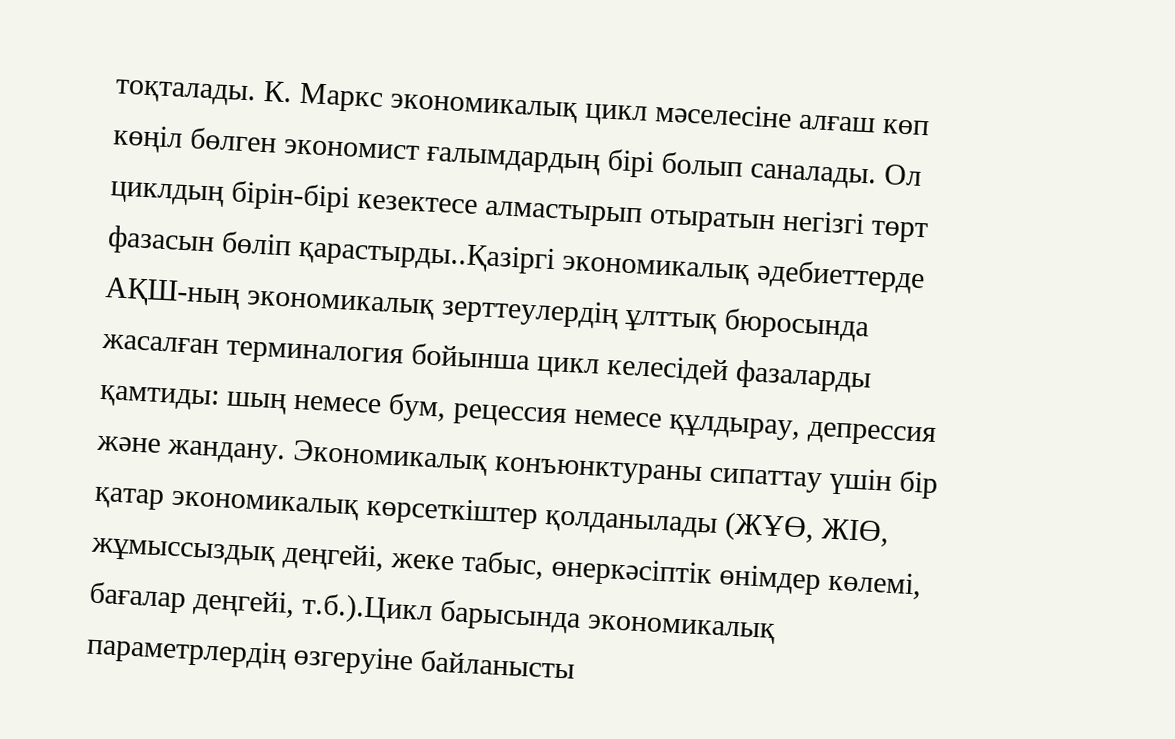тоқталады. К. Маркс экономикалық цикл мәселесіне алғаш көп көңіл бөлген экономист ғалымдардың бірі болып саналады. Ол циклдың бірін-бірі кезектесе алмастырып отыратын негізгі төрт фазасын бөліп қарастырды..Қазіргі экономикалық әдебиеттерде АҚШ-ның экономикалық зерттеулердің ұлттық бюросында жасалған терминалогия бойынша цикл келесідей фазаларды қамтиды: шың немесе бум, рецессия немесе құлдырау, депрессия және жандану. Экономикалық конъюнктураны сипаттау үшін бір қатар экономикалық көрсеткіштер қолданылады (ЖҰӨ, ЖІӨ, жұмыссыздық деңгейі, жеке табыс, өнеркәсіптік өнімдер көлемі, бағалар деңгейі, т.б.).Цикл барысында экономикалық параметрлердің өзгеруіне байланысты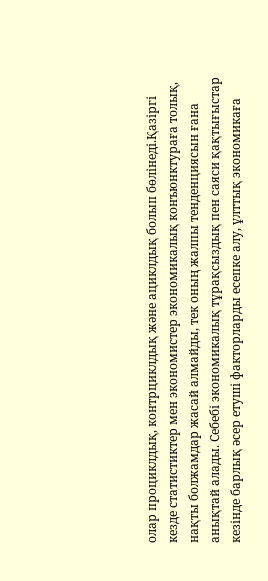олар проциклдық, контрциклдық және ациклдық болып бөлінеді.Қазіргі кезде статистиктер мен экономистер экономикалық конъюнктураға толық, нақты болжамдар жасай алмайды, тек оның жалпы тенденциясын ғана анықтай алады. Себебі экономикалық тұрақсыздық пен саяси қақтығыстар кезінде барлық әсер етуші факторларды есепке алу, ұлттық экономикаға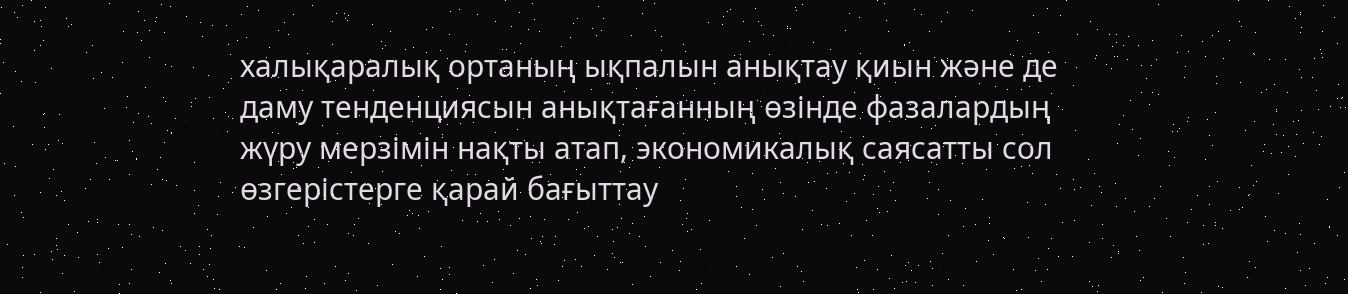халықаралық ортаның ықпалын анықтау қиын және де даму тенденциясын анықтағанның өзінде фазалардың жүру мерзімін нақты атап, экономикалық саясатты сол өзгерістерге қарай бағыттау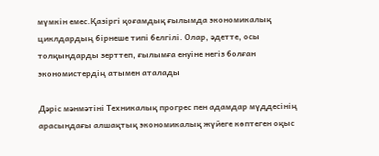мүмкін емес.Қазіргі қоғамдық ғылымда экономикалық циклдардың бірнеше типі белгілі. Олар, әдетте, осы толқындарды зерттеп, ғылымға енуіне негіз болған экономистердің атымен аталады

Дәріс мәнмәтіні Техникалық прогрес пен адамдар мүддесінің арасындағы алшақтық экономикалық жүйеге көптеген оқыс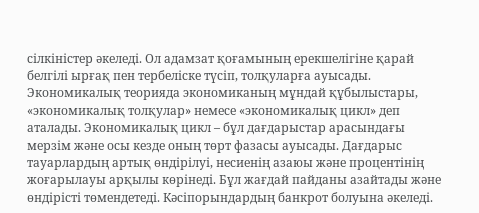сілкіністер әкеледі. Ол адамзат қоғамының ерекшелігіне қарай белгілі ырғақ пен тербеліске түсіп, толқуларға ауысады. Экономикалық теорияда экономиканың мұндай құбылыстары, «экономикалық толқулар» немесе «экономикалық цикл» деп аталады. Экономикалық цикл – бұл дағдарыстар арасындағы мерзім және осы кезде оның төрт фазасы ауысады. Дағдарыс тауарлардың артық өндірілуі, несиенің азаюы және процентінің жоғарылауы арқылы көрінеді. Бұл жағдай пайданы азайтады және өндірісті төмендетеді. Кәсіпорындардың банкрот болуына әкеледі.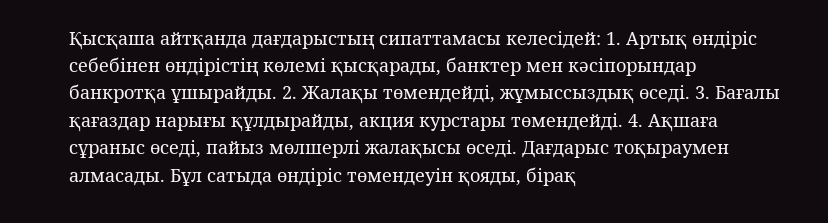Қысқаша айтқанда дағдарыстың сипаттамасы келесідей: 1. Артық өндіріс себебінен өндірістің көлемі қысқарады, банктер мен кәсіпорындар банкротқа ұшырайды. 2. Жалақы төмендейді, жұмыссыздық өседі. 3. Бағалы қағаздар нарығы құлдырайды, акция курстары төмендейді. 4. Ақшаға сұраныс өседі, пайыз мөлшерлі жалақысы өседі. Дағдарыс тоқыраумен алмасады. Бұл сатыда өндіріс төмендеуін қояды, бірақ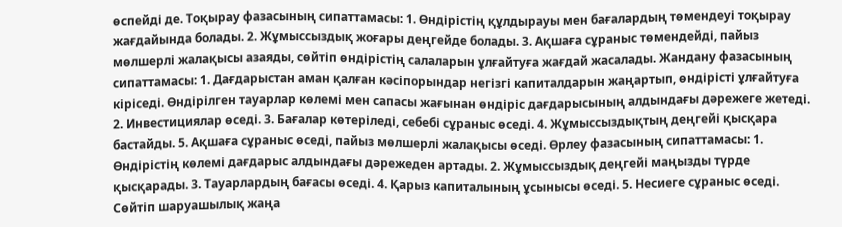өспейді де. Тоқырау фазасының сипаттамасы: 1. Өндірістің құлдырауы мен бағалардың төмендеуі тоқырау жағдайында болады. 2. Жұмыссыздық жоғары деңгейде болады. 3. Ақшаға сұраныс төмендейді, пайыз мөлшерлі жалақысы азаяды, сөйтіп өндірістің салаларын ұлғайтуға жағдай жасалады. Жандану фазасының сипаттамасы: 1. Дағдарыстан аман қалған кәсіпорындар негізгі капиталдарын жаңартып, өндірісті ұлғайтуға кіріседі. Өндірілген тауарлар көлемі мен сапасы жағынан өндіріс дағдарысының алдындағы дәрежеге жетеді. 2. Инвестициялар өседі. 3. Бағалар көтеріледі, себебі сұраныс өседі. 4. Жұмыссыздықтың деңгейі қысқара бастайды. 5. Ақшаға сұраныс өседі, пайыз мөлшерлі жалақысы өседі. Өрлеу фазасының сипаттамасы: 1. Өндірістің көлемі дағдарыс алдындағы дәрежеден артады. 2. Жұмыссыздық деңгейі маңызды түрде қысқарады. 3. Тауарлардың бағасы өседі. 4. Қарыз капиталының ұсынысы өседі. 5. Несиеге сұраныс өседі. Сөйтіп шаруашылық жаңа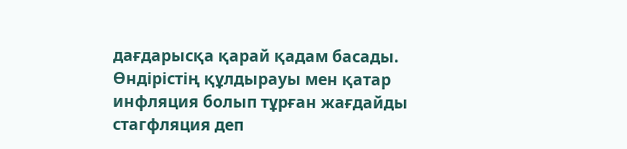дағдарысқа қарай қадам басады. Өндірістің құлдырауы мен қатар инфляция болып тұрған жағдайды стагфляция деп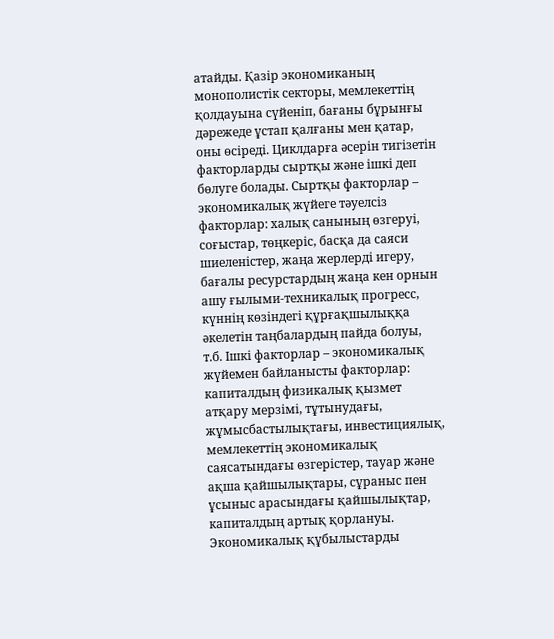атайды. Қазір экономиканың монополистік секторы, мемлекеттің қолдауына сүйеніп, бағаны бұрынғы дәрежеде ұстап қалғаны мен қатар, оны өсіреді. Циклдарға әсерін тигізетін факторларды сыртқы және ішкі деп бөлуге болады. Сыртқы факторлар – экономикалық жүйеге тәуелсіз факторлар: халық санының өзгеруі, соғыстар, төңкеріс, басқа да саяси шиеленістер, жаңа жерлерді игеру, бағалы ресурстардың жаңа кен орнын ашу ғылыми-техникалық прогресс, күннің көзіндегі құрғақшылыққа әкелетін таңбалардың пайда болуы, т.б. Ішкі факторлар – экономикалық жүйемен байланысты факторлар: капиталдың физикалық қызмет атқару мерзімі, тұтынудағы, жұмысбастылықтағы, инвестициялық, мемлекеттің экономикалық саясатындағы өзгерістер, тауар және ақша қайшылықтары, сұраныс пен ұсыныс арасындағы қайшылықтар, капиталдың артық қорлануы. Экономикалық құбылыстарды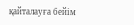қайталауға бейім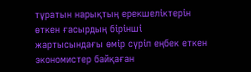тұратын нарықтың ерекшеліктерін өткен ғасырдың бірінші жартысындағы өмір сүріп еңбек еткен экономистер байқаған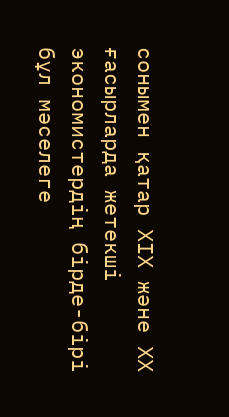сонымен қатар ХІХ және ХХ ғасырларда жетекші экономистердің бірде-бірі бұл мәселеге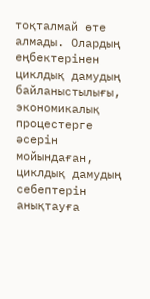тоқталмай өте алмады. Олардың еңбектерінен циклдық дамудың байланыстылығы, экономикалық процестерге әсерін мойындаған, циклдық дамудың себептерін анықтауға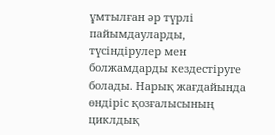ұмтылған әр түрлі пайымдауларды, түсіндірулер мен болжамдарды кездестіруге болады. Нарық жағдайында өндіріс қозғалысының циклдық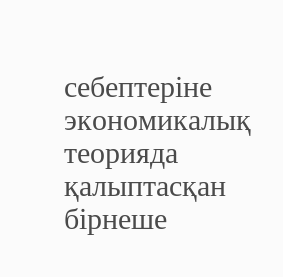себептеріне экономикалық теорияда қалыптасқан бірнеше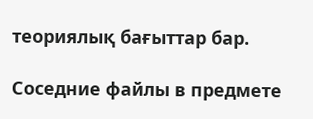теориялық бағыттар бар.

Соседние файлы в предмете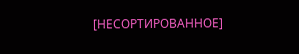[НЕСОРТИРОВАННОЕ]